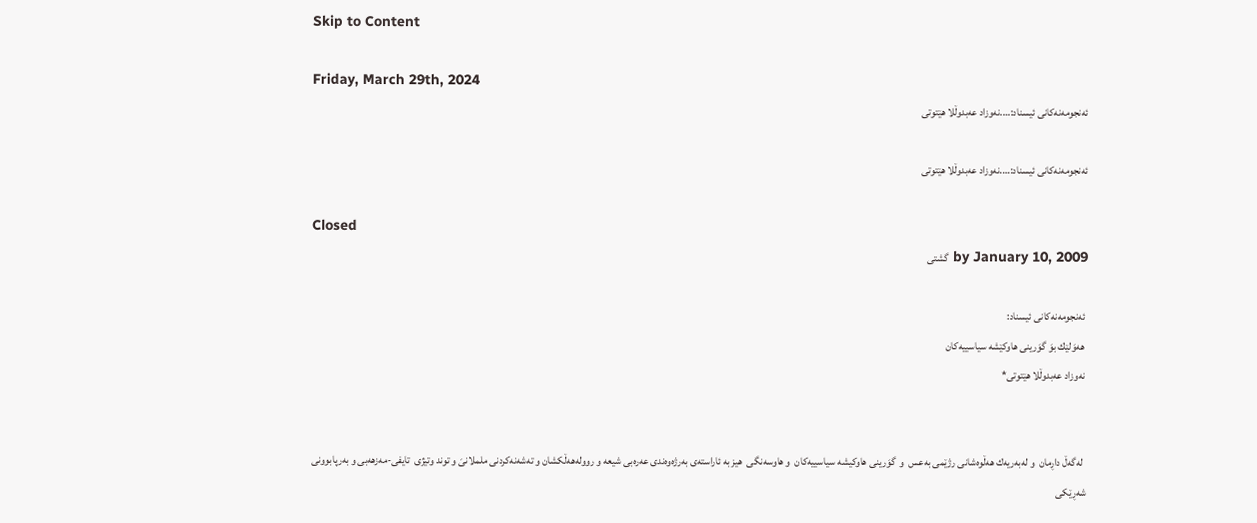Skip to Content

Friday, March 29th, 2024
ئەنجومەنەكانى ئیسناد:….نەوزاد عەبدوڵلا هێتوتى

ئەنجومەنەكانى ئیسناد:….نەوزاد عەبدوڵلا هێتوتى

Closed
by January 10, 2009 گشتی

 ئەنجومەنەكانى ئیسناد:
 هەوَلێك بوَ گوَرینى هاوكێشە سیاسییەكان
 نەوزاد عەبدوڵلا هێتوتى*


  لەگەڵ داڕمان  و لەبەریەك هەڵوەشانى رژێمى بەعس  و  گوَرینى هاوكیشە سیاسییەكان  و هاوسەنگى  هیز بە ئاراستەى بەرژەوەندى عەرەبى شیعە و روولەهەڵكشان و تەشەنەكردنى ململانىَ و توند وتیژى  تایفى-مەزهەبى و بەرپابوونی  شەڕێكى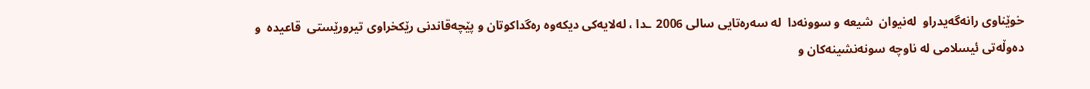خوێناوى رانەگەیدراو  لەنیوان  شیعە و سوونەدا  لە سەرەتایى سالى 2006 ـدا ، لەلایەكى دیكەوە رەگداكوتان و پێچەقاندنى رێكخراوى تیرورێستى  قاعیدە  و دەوڵەتى ئیسلامى لە ناوچە سونەنشینەكان و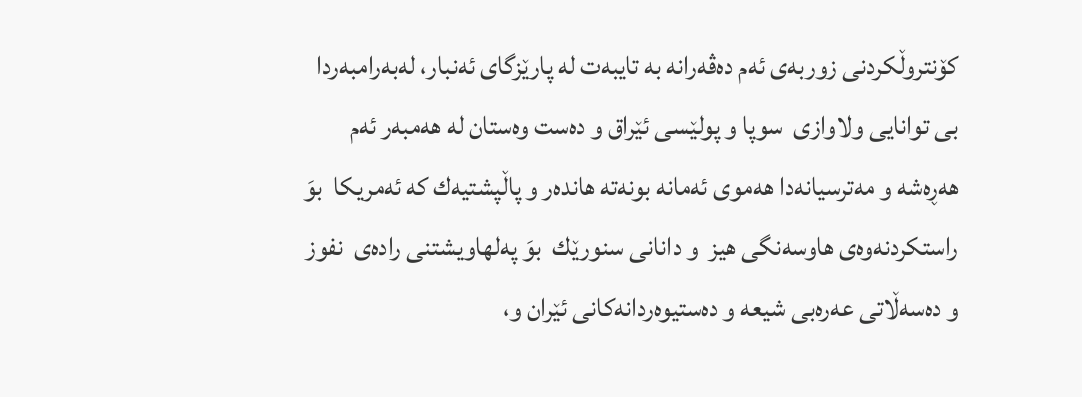كۆنتروڵكردنى زوربەى ئەم دەڤەرانە بە تایبەت لە پارێزگاى ئەنبار، لەبەرامبەردا بى توانایى ولاوازى  سوپا و پولێسى ئێراق و دەست وەستان لە هەمبەر ئەم هەڕەشە و مەترسیانەدا هەموى ئەمانە بونەتە هاندەر و پاڵپشتیەك كە ئەمریكا  بوَ راستكردنەوەى هاوسەنگى هیز  و دانانى سنورێك  بوَ پەلهاویشتنى رادەى  نفوز و دەسەڵاتى عەرەبى شیعە و دەستیوەردانەكانى ئێران و،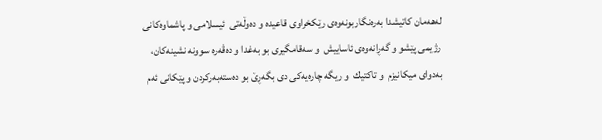لەهەمان كاتیشدا بەرەنگاربونەوەى رێكخراوى قاعیدە و دەوڵەتى  ئیسلامى و پاشماوەكانى رژیمى پێشو و گەڕانەوەى ئاساییش  و سەقامگیرى بو بەغدا و دەڤەرە سوونە نشینەكان، بەدواى میكانیزم  و تاكتیك  و ریگە چارەیەكى دی بگەڕێ بو دەستەبەركردن و پێكانى ئەم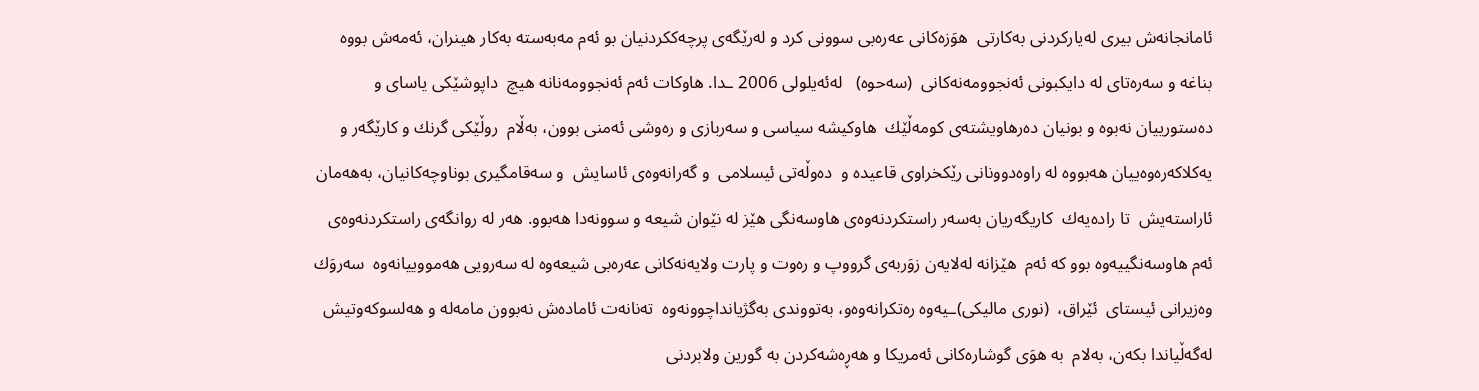ئامانجانەش بیرى لەیاركردنی بەكارتى  هوَزەكانى عەرەبى سوونى كرد و لەرێگەی پرچەككردنیان بو ئەم مەبەستە بەكار هینران، ئەمەش بووە  بناغە و سەرەتای لە دایكبونى ئەنجوومەنەكانى  (سەحوە)   لەئەیلولى 2006 ـدا. هاوكات ئەم ئەنجوومەنانە هیچ  داپوشێكى یاساى و دەستورییان نەبوە و بونیان دەرهاویشتەى كومەڵێك  هاوكیشە سیاسى و سەربازى و رەوشى ئەمنى بوون، بەڵام  روڵێكى گرنك و كارێگەر و یەكلاكەرەوەییان هەبووە لە راوەدوونانی رێكخراوى قاعیدە و  دەوڵەتى ئیسلامى  و گەرانەوەى ئاسایش  و سەقامگیرى بوناوچەكانیان، بەهەمان  ئاراستەیش  تا رادەیەك  كاریگەریان بەسەر راستكردنەوەى هاوسەنگى هێز لە نێوان شیعە و سوونەدا هەبوو. هەر لە روانگەى راستكردنەوەى ئەم هاوسەنگییەوە بوو كە ئەم  هێزانە لەلایەن زوَربەی گرووپ و رەوت و پارت ولایەنەكانى عەرەبى شیعەوە لە سەرویی هەمووییانەوە  سەروَك وەزیرانى ئیستای  ئێراق،  (نورى مالیكی)ـیەوە رەتكرانەوەو، بەتووندى بەگژیانداچوونەوە  تەنانەت ئامادەش نەبوون مامەلە و هەلسوكەوتیش لەگەڵیاندا بكەن، بەلام  بە هوَى گوشارەكانى ئەمریكا و هەڕەشەكردن بە گورین ولابردنى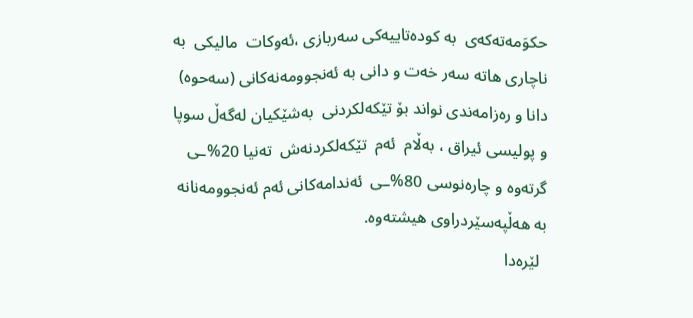حكوَمەتەكەى  بە كودەتاییەكى سەربازى ،ئەوكات  مالیكى  بە ناچارى هاتە سەر خەت و دانی بە ئەنجوومەنەكانى (سەحوە) دانا و رەزامەندى نواند بۆ تێكەلكردنى  بەشێكیان لەگەڵ سوپا  و پولیسى ئیراق ، بەڵام  ئەم  تێكەلكردنەش  تەنیا 20%ـى  گرتەوە و چارەنوسى 80%ـی  ئەندامەكانى ئەم ئەنجوومەنانە بە هەڵپەسێردراوی هیشتەوە.
  لێرەدا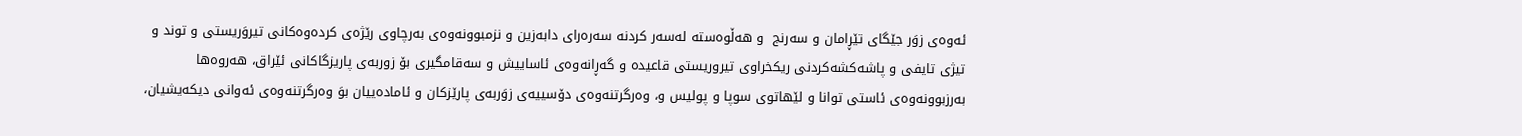ئەوەى زوَر جێگاى تێڕامان و سەرنج  و هەڵوەستە لەسەر كردنە سەرەراى دابەزین و نزمبوونەوەى بەرچاوى رێژەى كردەوەكانى تیروَریستى و توند و تیژى تایفى و پاشەكشەكردنى ریكخراوى تیروریستی قاعیدە و گەڕانەوەى ئاساییش و سەقامگیرى بۆ زوربەى پاریزگاكانى ئێراق، هەروەها  بەرزبوونەوەى ئاستى توانا و لێهاتوى سوپا و پولیس و، وەرگرتنەوەى دۆسییەى زوَربەى پارێزكان و ئامادەییان بوَ وەرگرتنەوەى ئەوانى دیكەیشیان،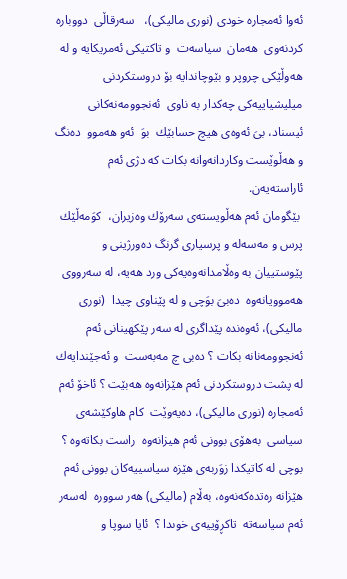ئەوا ئەمجارە خودى (نوری مالیكى)،   سەرقاڵى  دووبارە كردنەوى  هەمان  سیاسەت  و تاكتیكی ئەمریكایە و لە هەوڵێكى چروپر و بێوچاندایە بۆ دروستكردنى میلیشیاییەكى چەكدار بە ناوى  ئەنجوومەنەكانى ئیسناد، بىَ ئەوەى هیچ حسابێك  بوَ  ئەو هەموو  دەنگ و هەڵوێست وكاردانەوانە بكات كە دژى ئەم ئاراستەیەن.
 بێگومان ئەم هەڵویستەى سەرۆك وەزیران،  كوَمەڵێك پرس و مەسەلە و پرسیارى گرنگ دەورژینى و پێوستییان بە وەڵامدانەوەیەكى ورد هەیە، لە سەرووى هەموویانەوە  دەبىَ بوَچى و لە پێناوى چیدا  (نورى مالیكى)، ئەوەندە پێداگرى لە سەر پێكهینانى ئەم ئەنجوومەنانە بكات ؟ دەبى چ مەبەست  و ئەجێندایەك  لە پشت دروستكردنى ئەم هێزانەوە هەبێت ؟ ئاخۆ ئەم  ئەمجارە (نوری مالیكى)، دەیەوێت  كام هاوكێشەى سیاسى  بەهۆى بوونى ئەم هیزانەوە  راست بكاتەوە ؟ بوچى لە كاتیكدا زوَربەى هێزە سیاسییەكان بوونى ئەم هێزانە رەتدەكەنەوە، بەڵام (مالیكى) هەر سوورە  لەسەر ئەم سیاسەتە  تاكڕۆییەی خوىدا ؟  ئایا سوپا و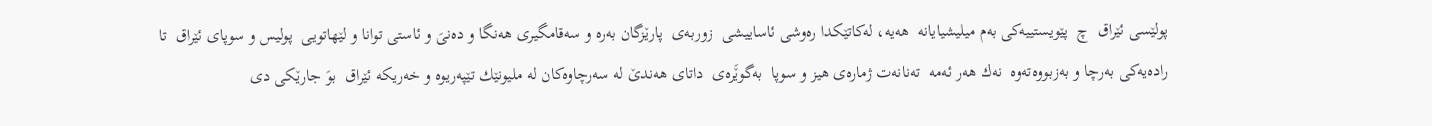پولێسى ئێراق  چ  پێویستییەكى بەم میلیشیایانە  هەیە، لەكاتێكدا رەوشى ئاساییشى  زوربەى  پارێزگان بەرە و سەقامگیرى هەنگا و دەنىَ و ئاستى توانا و لێهاتویى  پولیس و سوپاى ئێراق  تا رادەیەكى بەرچا و بەزبووەتەوە  نەك هەر ئەمە  تەنانەت ژمارەى هیز و سوپا  بەگوێَرەى  داتاى هەندێ لە سەرچاوەكان لە ملیونێك تێپەریوە و خەریكە ئێراق  بوَ جارێكى دی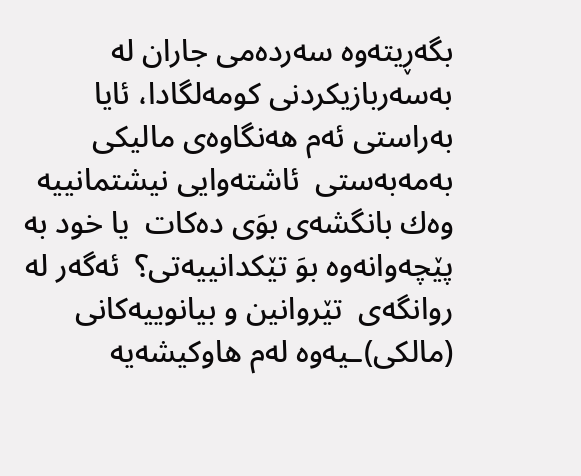بگەڕیتەوە سەردەمى جاران لە بەسەربازیكردنى كومەلگادا، ئایا بەراستى ئەم هەنگاوەى مالیكى بەمەبەستى  ئاشتەوایى نیشتمانییە وەك بانگشەى بوَى دەكات  یا خود بە پێچەوانەوە بوَ تێكدانییەتى؟  ئەگەر لە روانگەى  تێروانین و بیانوییەكانى (مالكی)ـیەوە لەم هاوكیشەیە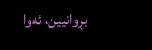بڕوانیین، ئەوا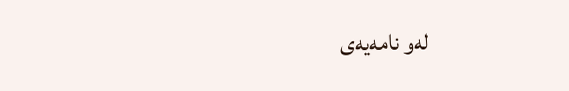لەو نامەیەى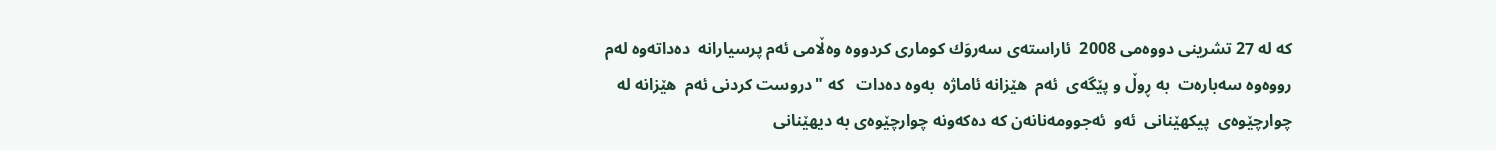كە لە 27 تشرینى دووەمى 2008  ئاراستەى سەروَك كوماری كردووە وەڵامى ئەم پرسیارانە  دەداتەوە لەم  رووەوە سەبارەت  بە ڕوڵ و پێگەى  ئەم  هێزانە ئاماژە  بەوە دەدات   كە "دروست كردنى ئەم  هێزانە لە چوارچێوەى  پیكهێنانى  ئەو  ئەجوومەنانەن كە دەكەونە چوارچێوەى بە دیهێنانى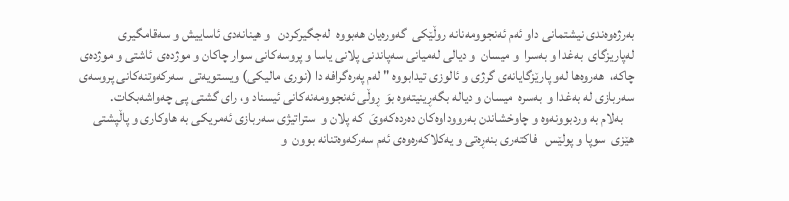بەرژەوەندى نیشتمانى داو ئەم ئەنجوومەنانە روڵێكى  گەورەیان هەبووە  لەجگیركردن   و هینانەدى ئاساییش و سەقامگیرى لەپاریزگاى  بەغدا و بەسرا  و میسان  و دیالى لەمیانى سەپاندنى پلانى یاسا و پروسەكانى سوار چاكان و موژدەی  ئاشتى و موژدەى چاكە،  هەروەها لەو پارێزگایانەى گرژى و ئالوزى تیدابووە " لەم پەرەگرافە دا (نورى مالیكى) ویستویەتى  سەركەوتنەكانى پروسەى  سەربازى لە بەغدا و  بەسرە  میسان و دیالە بگەڕینیتەوە بوَ  ڕوڵى ئەنجوومەنەكانى ئیسناد و، راى گشتى پى چەواشەبكات.
    بەلام بە وردبوونەوە و چاوخشاندن بەرووداوەكان دەردەكەوىَ  كە پلان و  ستراتیژى سەربازى ئەمریكى بە هاوكارى و پاڵپشتى هێزى  سوپا و پولێس   فاكتەرى بنەڕەتى و یەكلاكەرەوەى ئەم سەركەوەتنانە بوون  و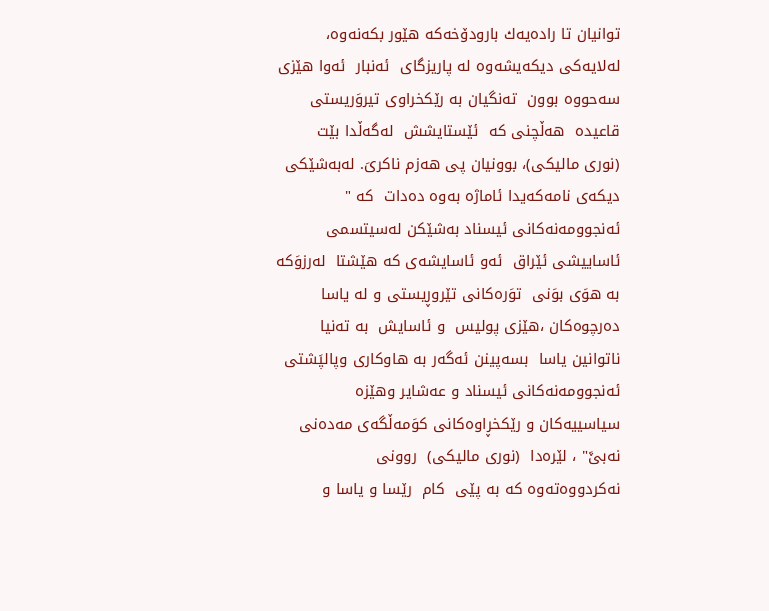توانیان تا رادەیەك بارودۆخەكە هێور بكەنەوە، لەلایەكى دیكەیشەوە لە پاریزگاى  ئەنبار  ئەوا هێزى سەحووە بوون  تەنگیان بە رێكخراوى تیروَریستى  قاعیدە  هەڵچنى كە  ئێستایشش  لەگەڵدا بێت  (نورى مالیكى)، بوونیان پى هەزم ناكرىَ. لەبەشێكى دیكەى نامەكەیدا ئاماژە بەوە دەدات  كە " ئەنجوومەنەكانى ئیسناد بەشێكن لەسیتسمى ئاساییشى ئێراق  ئەو ئاسایشەى كە هێشتا  لەرزوَكە  بە هوَى بوَنى  توَرەكانى تێروڕیستى و لە یاسا دەرچوەكان ،هێزى پولیس  و ئاسایش  بە تەنیا ناتوانین یاسا  بسەپینن ئەگەر بە هاوكارى وپالپَشتى  ئەنجوومەنەكانى ئیسناد و عەشایر وهێزە سیاسییەكان و رێكخڕاوەكانى كوَمەڵگەى مەدەنى نەبێَ" ، لێرەدا  (نورى مالیكى)  روونى  نەكردووەتەوە كە بە پێى  كام  رێسا و یاسا و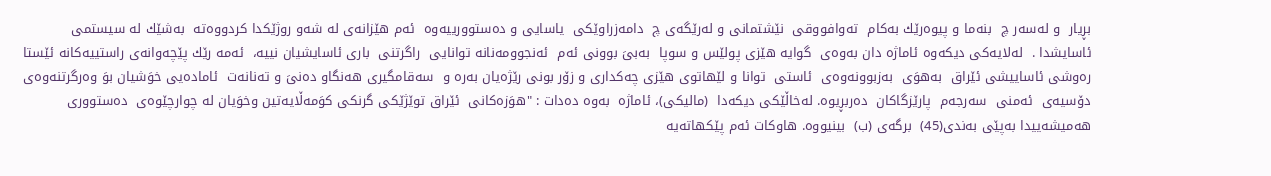بڕیار  و لەسەر چ  بنەما و پیوەرێك بەكام  تەوافووقى  نێشتمانى و لەرێگەى چ  دامەزراوێكى  یاسایی و دەستوورییەوە  ئەم هێزانەی لە شەو روژێكدا كردووەتە  بەشێك لە سیستمى ئاسایشدا .  لەلایەكى دیكەوە ئاماژە دان بەوەى  گوایە هێزى پولێس و سوپا  بەبىَ بوونى ئەم  ئەنجوومەنانە توانایی  راگرتنى  بارى ئاسایشیان نییە،  ئەمە رێك پێچەوانەى راستییەكانە ئێستا رەوشى ئاساییشى ئێراق  بەهوَى  بەزبوونەوەى  ئاستى  توانا و لێهاتوى هێزى چەكدارى و زۆر بونى رێژەیان بەرە و  سەقامگیری هەنگاو دەنىَ و تەنانەت  ئامادەیی خوَشیان بوَ وەرگرتنەوەى دۆسیەی  ئەمنی  سەرجەم  پارێزگاكان  دەربڕیوە. لەخاڵێكى دیكەدا  (مالیكى)، ئاماژە  بەوە دەدات : "هوَزەكانى  ئێراق توێژێكى گرنكى كوَمەڵایەتین وخوَیان لە چوارچێوەى  دەستوورى هەمیشەییدا بەپێى بەندى(45)  برگەى (ب)  بینیووە. هاوكات ئەم پێكهاتەیە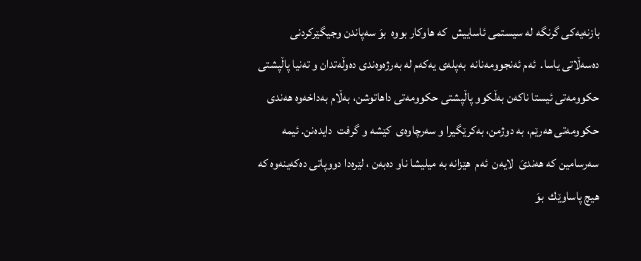بازنەیەكى گرنگە لە سیستمى ئاساییش  كە هاوكار بووە  بوَ سەپاندن وجیگێركردنى دەسەڵاتى یاسا.  ئەم ئەنجوومەنانە  بەپلەى یەكەم لە بەرژەوەندى دەوڵەتدان و تەنیا پاڵپشتى حكوومەتى ئیستا ناكەن بەڵكوو پاڵپشتى حكوومەتى داهاتوشن، بەڵام بەداخەوە هەندى حكوومەتی هەرێم، بە دوژمن، بەكرێگیرا و سەرچاوەى  كێشە و گرفت  دایدەنن. ئیمە سەرسامین كە هەندىَ  لایەن  ئەم  هێزانە بە میلیشا ناو دەبەن ، لێرەدا دووپاتى دەكەینەوە كە هیچ پاساوێك  بوَ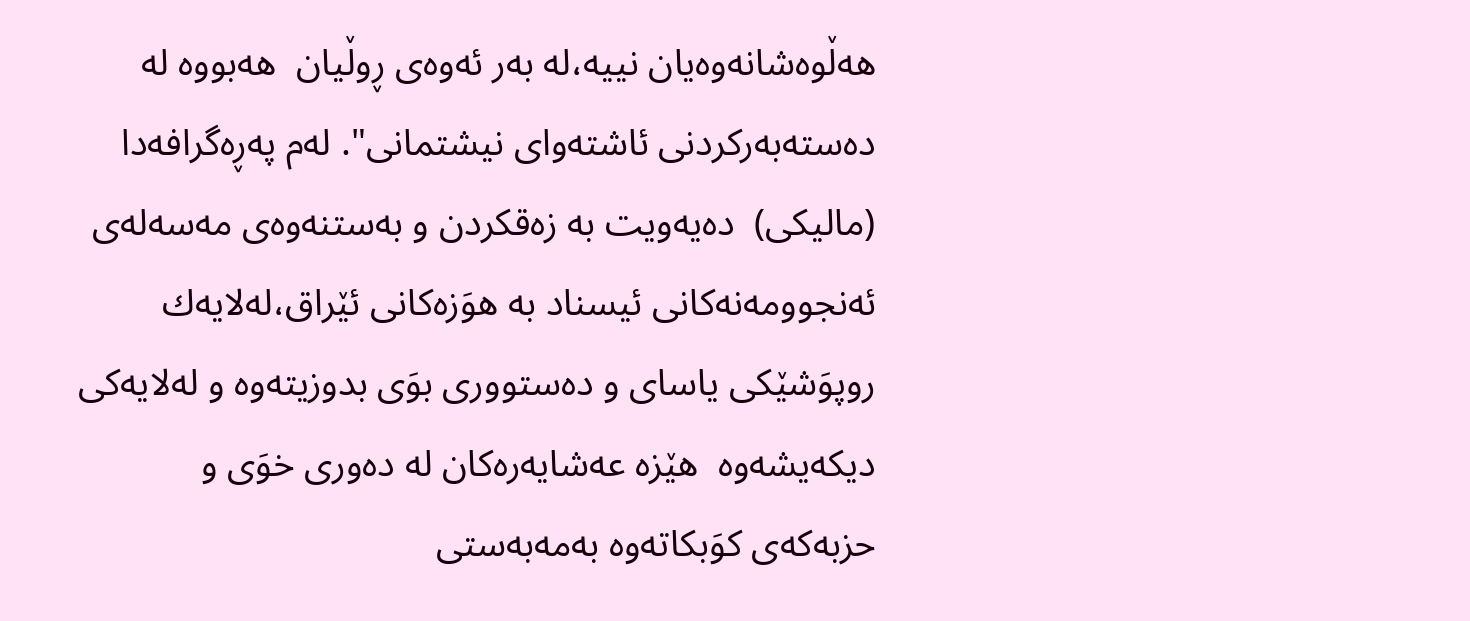هەڵوەشانەوەیان نییە،لە بەر ئەوەى ڕوڵیان  هەبووە لە دەستەبەركردنى ئاشتەواى نیشتمانى". لەم پەڕەگرافەدا (مالیكى)  دەیەویت بە زەقكردن و بەستنەوەى مەسەلەى ئەنجوومەنەكانى ئیسناد بە هوَزەكانى ئێراق،لەلایەك  روپوَشێكى یاساى و دەستوورى بوَى بدوزیتەوە و لەلایەكى دیكەیشەوە  هێزە عەشایەرەكان لە دەورى خوَى و حزبەكەى كوَبكاتەوە بەمەبەستى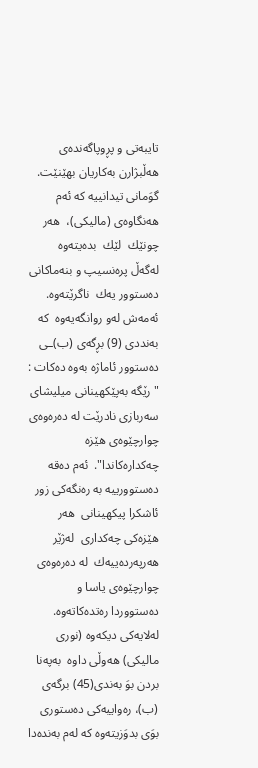تایبەتی و پڕوپاگەندەى هەڵبژارن بەكاریان بهێنێت. گوَمانى تیدانییە كە ئەم  هەنگاوەى (مالیكى)،  هەر چونێك  لێك  بدەیتەوە لەگەڵ پرەنسیپ و بنەماكانى دەستوور یەك  ناگرێتەوە. ئەمەش لەو روانگەیەوە  كە بەنددى (9) بڕگەى (ب)ـى دەستوور ئاماژە بەوە دەكات : "رێگە بەپێكهینانى میلیشاى سەربازى نادرێت لە دەرەوەى   چوارچێوەى هێزە  چەكدارەكاندا".  ئەم دەقە دەستوورییە بە رەنگەكى زور ئاشكرا پیكهینانى  هەر هێزەكى چەكدارى  لەژێر هەرپەردەییەك  لە دەرەوەى چوارچێوەى یاسا و دەستووردا رەتدەكاتەوە. لەلایەكى دیكەوە (نورى مالیكى) هەوڵى داوە  بەپەنا  بردن بوَ بەندى(45) برگەى (ب)، رەواییەكى دەستورى  بوَى بدوَزیتەوە كە لەم بەندەدا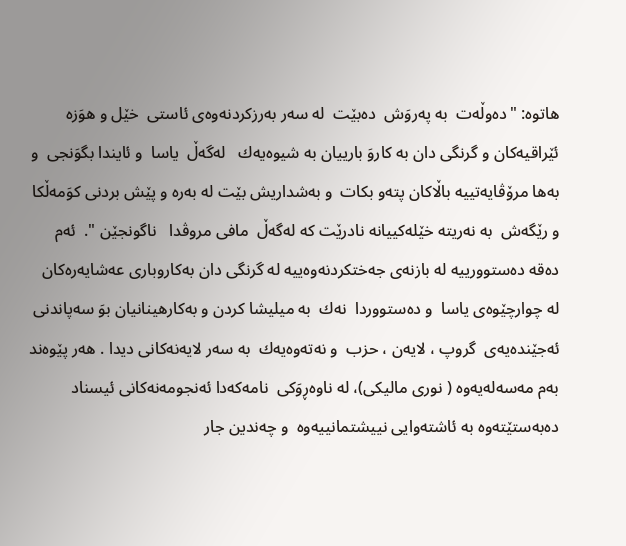هاتوە: "دەوڵەت  بە پەروَش  دەبێت  لە سەر بەرزكردنەوەى ئاستى  خێل و هوَزە ئێراقیەكان و گرنگى دان بە كاروَ بارییان بە شیوەیەك   لەگەڵ  یاسا  و ئایندا بگوَنجى  و بەها مرۆڤایەتییە باڵاكان پتەو بكات  و بەشداریش بێت لە بەرە و پێش بردنى كوَمەڵكا و رێگەش  بە نەریتە خێلەكییانە نادرێت كە لەگەڵ  مافى مروڤدا   ناگونجێن ".  ئەم  دەقە دەستوورییە لە بازنەى جەختكردنەوەییە لە گرنگى دان بەكاروبارى عەشایەرەكان لە چوارچێوەى یاسا  و دەستووردا  نەك  بە میلیشا كردن و بەكارهینانیان بوَ سەپاندنى ئەجێندەیەى  گروپ ، لایەن ، حزب  و نەتەوەیەك  بە سەر لایەنەكانى دیدا . هەر پێوەند بەم مەسەلەیەوە ( نورى مالیكى)، لە ناوەڕوَكى  نامەكەدا ئەنجومەنەكانى ئیسناد دەبەستێتەوە بە ئاشتەوایی نییشتمانییەوە  و چەندین جار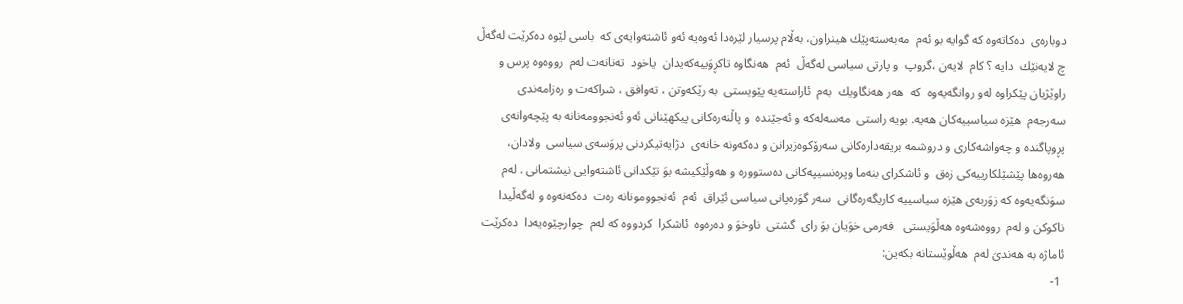دوبارەى  دەكاتەوە كە گوایە بو ئەم  مەبەستەپێك هینراون، بەڵام پرسیار لێرەدا ئەوەیە ئەو ئاشتەوایەى كە  باسى لێوە دەكرێت لەگەڵ  چ لایەنێك  دایە ؟ كام  لایەن ،گروپ  و پارتى سیاسى لەگەڵ  ئەم  هەنگاوە تاكڕوَییەكەیدان  یاخود  تەنانەت لەم  رووەوە پرس و راوێژیان پێكراوە لەو روانگەیەوە  كە  هەر هەنگاویك  بەم  ئاراستەیە پێویستى  بە رێكەوتن ، تەوافق ، شراكەت و رەزامەندى  سەرجەم  هێزە سیاسییەكان هەیە. بویە راستى  مەسەلەكە و ئەجێندە  و پاڵنەرەكانى پیكهێنانى ئەو ئەنجوومەنانە بە پێچەوانەى پڕوپاگندە و چەواشەكارى و دروشمە بریقەدارەكانى سەرۆكوەزیرانن و دەكەونە خانەى  دژایەتیكردنى پروَسەى سیاسى  ولادان، هەروەها پێشێلكارییەكى زەق  و ئاشكراى بنەما وپرەنسیپەكانى دەستوورە و هەوڵێكیشە بوَ تێكدانى ئاشتەوایی نیشتمانى . لەم سوَنگەیەوە كە زوَربەى هێزە سیاسییە كاریگەرەگانى  سەر گوَرەپانى سیاسى ئێراق  ئەم  ئەنجوومونانە رەت  دەكەنەوە و لەگەڵیدا  ناكوكن و لەم  رووەشەوە هەڵوَیستى   فەرمى خوَیان بوَ راى  گشتى  ناوخوَ و دەرەوە  ئاشكرا  كردووە كە لەم  چوارچێوەیەدا  دەكرێت  ئاماژە بە هەندىَ لەم  هەڵوێستانە بكەین:
 1-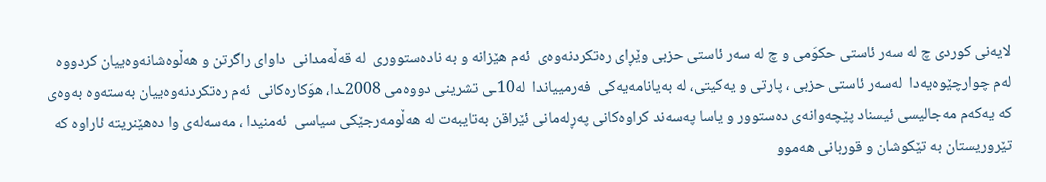لایەنى كوردى چ لە سەر ئاستى حكوَمى و چ لە سەر ئاستى حزبى وێڕاى رەتكردنەوەى  ئەم هێزانە و بە نادەستوورى  لە قەڵەمدانى  داواى راگرتن و هەڵوەشانەوەییان كردووە لەم چوارچێوەیەدا  لەسەر ئاستى حزبى ، پارتى و یەكیتى، لە بەیانامەیەكى  فەرمییاندا  لە10ـى تشرینى دووەمى 2008ـدا، هوَكارەكانى  ئەم رەتكردنەوەییان بەستەوە بەوەى كە یەكەم مەجالیسى ئیسناد پێچەوانەى دەستوور و یاسا پەسەند كراوەكانى پەڕلەمانى ئێراقن بەتایبەت لە هەڵومەرجێكی سیاسى  ئەمنیدا ، مەسەلەى وا دەهێنریتە ئاراوە كە تێروریستان بە تێكوشان و قوربانى هەموو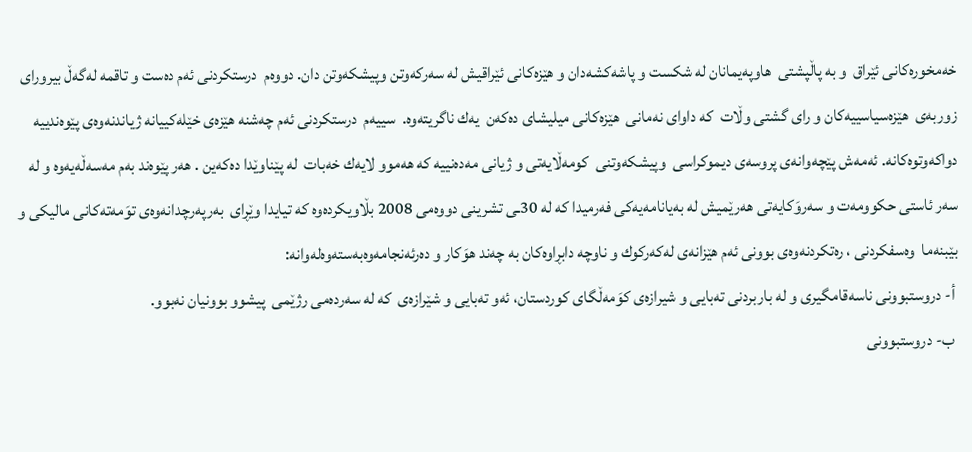خەمخورەكانى ئێراق  و بە پاڵپشتى  هاوپەیمانان لە شكست و پاشەكشەدان و هێزەكانى ئێراقیش لە سەركەوتن وپیشكەوتن دان. دووەم  درستكردنى ئەم دەست و تاقمە لەگەڵ بیروراى زوربەى  هێزەسیاسییەكان و راى گشتى وڵات  كە داواى نەمانى  هێزەكانى میلیشاى دەكەن  یەك ناگریتەوە.  سییەم  درستكردنى ئەم چەشنە هێزەى خێلەكییانە ژیاندنەوەى پێوەندییە دواكەوتوەكانە. ئەمەش پێچەوانەى پروسەى دیموكراسى  وپیشكەوتنى  كومەڵایەتى و ژیانى مەدەنییە كە هەموو لایەك خەبات  لە پێناوێدا دەكەین . هەر پێوەند بەم مەسەڵەیەوە و لە سەر ئاستى حكوومەت و سەروَكایەتى هەرێمیش لە بەیانامەیەكى فەرمیدا كە لە 30ـی تشرینى دووەمى 2008 بڵاویكردەوە كە تیایدا وێڕاى  بەرپەرچدانەوەى توَمەتەكانى مالیكى و بێبنەما  وەسفكردنى ، رەتكردنەوەى بوونى ئەم هێزانەی لەكەركوك و ناوچە دابڕاوەكان بە چەند هوَكار و دەرئەنجامەوەبەستەوەلەوانە:
 أ- دروستبوونى ناسەقامگیرى و لە باربردنى تەبایی و شیرازەى كوَمەڵگاى كوردستان، ئەو تەبایی و شێرازەى  كە لە سەردەمى رژێمى  پیشوو بوونیان نەبوو.
 ب- دروستبوونى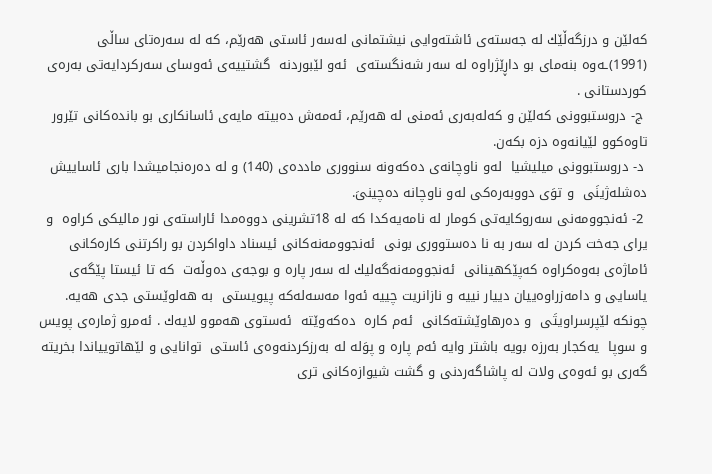كەلێن و درزگەڵێك لە جەستەى ئاشتەوایی نیشتمانی لەسەر ئاستى هەرێم، كە لە سەرەتاى ساڵى (1991)ـەوە بنەمای بو داڕێژراوە لە سەر شەنگستەى  ئەو لێبوردنە  گشتییەى ئەوسای سەركردایەتى بەرەی كوردستانى .
 ج- دروستبوونى كەلێن و كەلەبەری ئەمنى لە هەرێم، ئەمەش دەبیتە مایەى ئاسانكاری بو باندەكانى تێرور تاوەكوو لێیانەوە دزە بكەن.
 د- دروستبوونى میلیشیا  لەو ناوچانەى دەكەونە سنووری ماددەی (140) و لە دەرەنجامیشدا باری ئاساییش دەشلەژینَى  و توَی دووبەرەكی لەو ناوچانە دەچینىَ.
 2- ئەنجوومەنى سەروكایەتى كومار لە نامەیەكدا كە لە 18تشرینى دووەمدا ئاراستەى نور مالیكى كراوە  و یراى جەخت كردن لە سەر بە نا دەستوورى بونى  ئەنجوومەنەكانى ئیسناد داواكردن بو راكرتنى كارەكانى ئاماژەى بەوەكراوە كەپێكهینانى  ئەنجوومەنەگەلیك لە سەر پارە و بوجەى دەوڵەت  كە تا ئیستا پێگەى یاسایی و دامەزراوەییان دییار نییە و نازانریت چییە ئەوا مەسەلەكە پیویستى  بە هەلوێستى جدی هەیە. چونكە لێپرسراویتَى  و دەرهاوێشتەكانى  ئەم كارە  دەكەوێتە  ئەستوى هەموو لایەك . ئەمرو ژمارەى پویس و سوپا  یەكجار بەرزە بویە باشتر وایە ئەم پارە و پوَلە لە بەرزكردنەوەى ئاستى  توانایى و لێهاتوییاندا بخریتە گەرى بو ئەوەى ولات لە پاشاگەردنى و گشت شیوازەكانى ترى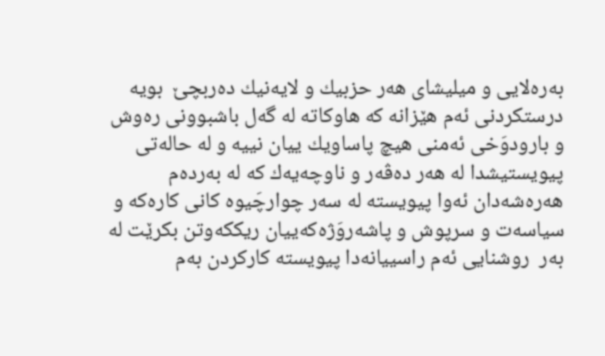بەرەلایى و میلیشاى هەر حزبیك و لایەنیك دەربچێ  بویە درستكردنى ئەم هێزانە كە هاوكاتە لە گەل باشبوونى رەوش و بارودوَخى ئەمنى هیچ پاساویك ییان نییە و لە حالەتى پیویستیشدا لە هەر دەڤەر و ناوچەیەك كە لە بەردەم هەرەشەدان ئەوا پیویستە لە سەر چوارچَیوە كانى كارەكە و سیاسەت و سرپوش و پاشەروَژەكەییان ریككەوتن بكرێت لە بەر  روشنایى ئەم راسییانەدا پیویستە كاركردن بەم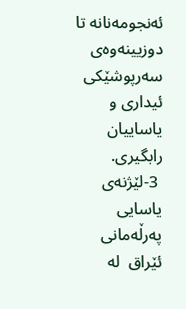ئەنجومەنانە تا دوزیینەوەى  سەرپوشێكى ئیدارى و یاساییان رابگیرى.
 3-لێژنەى یاسایى پەرڵەمانى ئێراق  لە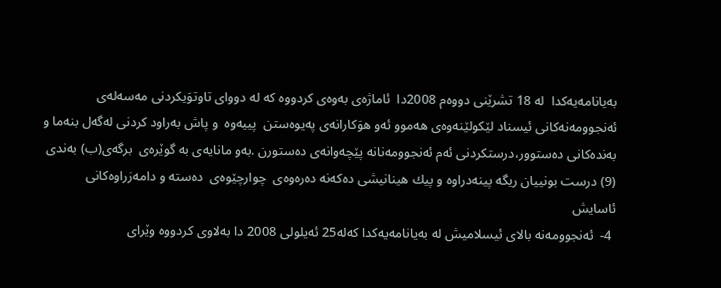بەیانامەیەكدا  لە 18 تشرێنى دووەم 2008دا  ئاماژەى بەوەى كردووە كە لە دوواى تاوتوَیكردنى مەسەلەى ئەنجوومەنەكانى ئیسناد لێكولێنەوەى هەموو ئەو هوَكارانەى پەیوەستن  پییەوە  و پاش بەراود كردنى لەگەل بنەما و بەندەكانى دەستوور،درستكردنى ئەم ئەنجوومەنانە پێچەوانەى دەستورن .بەو مانایەى بە گوێرەى  برگەى(ب) بەندى (9) درست بونییان ریگە پینەدراوە و پیك هینانیشى دەكەنە دەرەوەى  چوارچێوەى  دەستە و دامەزراوەكانى ئاسایش
 4-  ئەنجوومەنە بالاى ئیسلامیش لە بەیانامەیەكدا كەلە25 ئەیلولى 2008 دا بەلاوى كردووە وێراى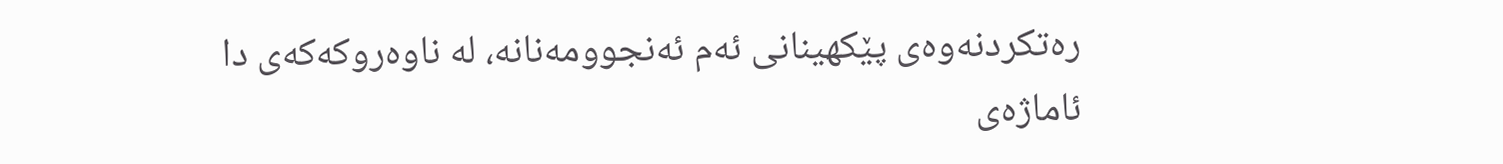رەتكردنەوەى پێكهینانى ئەم ئەنجوومەنانە، لە ناوەروكەكەى دا ئاماژەى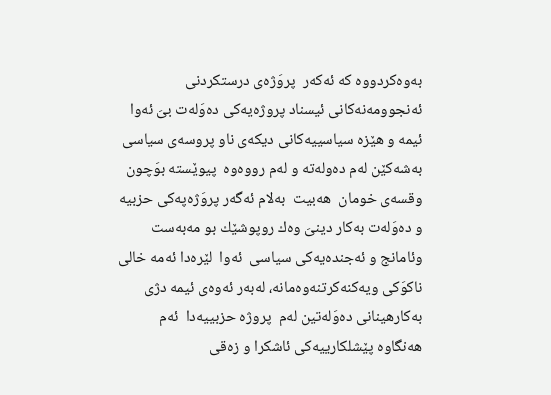بەوەكردووە كە ئەكەر  پروَژەى درستكردنى ئەنجوومەنەكانى ئیسناد پروژەیەكى دەوَلەت بىَ ئەوا  ئیمە و هێزە سیاسییەكانى دیكەى ناو پروسەى سیاسى بەشەكێن لەم دەولەتە و لەم رووەوە  پیوێستە بوَچون وقسەى خومان  هەبیت  بەلام ئەگەر پروَژەپەكى حزبیە  و دەوَلەت بەكار دینىَ وەك روپوشێك بو مەبەست وئامانج و ئەجندەیەكى سیاسى  ئەوا  لێرەدا ئەمە خالى ناكوَكى ویەكنەكرتنەوەمانە، لەبەر ئەوەى ئیمە دژى  بەكارهینانى دەوَلەتین لەم  پروژە حزبییەدا  ئەم هەنگاوە پێشلكارییەكى ئاشكرا و زەقى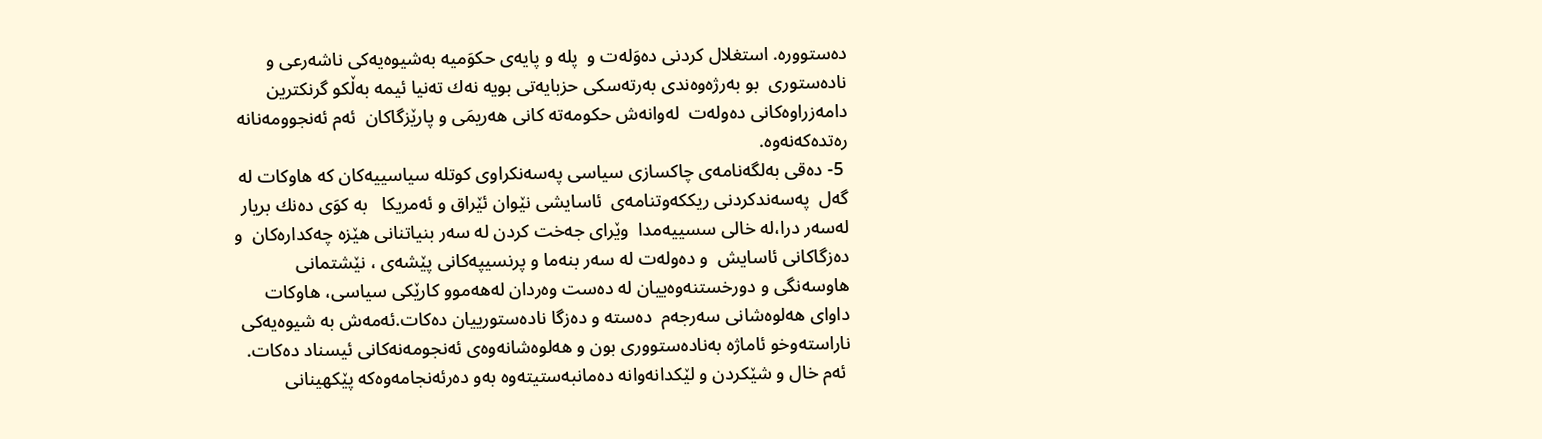دەستوورە. استغلال كردنى دەوَلەت و  پلە و پایەى حكوَمیە بەشیوەیەكى ناشەرعى و نادەستورى  بو بەرژەوەندى بەرتەسكى حزبایەتى بویە نەك تەنیا ئیمە بەڵكو گرنكترین دامەزراوەكانى دەولەت  لەوانەش حكومەتە كانى هەریمَى و پارێزگاكان  ئەم ئەنجوومەنانە رەتدەكەنەوە.
 5- دەقى بەلگەنامەى چاكسازى سیاسى پەسەنكراوى كوتلە سیاسییەكان كە هاوكات لە گەل  پەسەندكردنى ریككەوتنامەى  ئاسایشى نێوان ئێراق و ئەمریكا   بە كوَى دەنك بریار  لەسەر درا،لە خالى سسییەمدا  وێراى جەخت كردن لە سەر بنیاتنانى هێزە چەكدارەكان  و دەزگاكانى ئاسایش  و دەولەت لە سەر بنەما و پرنسیپەكانى پێشەى ، نێشتمانى  هاوسەنگى و دورخستنەوەییان لە دەست وەردان لەهەموو كارێكى سیاسى، هاوكات  داواى هەلوەشانى سەرجەم  دەستە و دەزگا نادەستورییان دەكات.ئەمەش بە شیوەیەكى ناراستەوخو ئاماژە بەنادەستوورى بون و هەلوەشانەوەى ئەنجومەنەكانى ئیسناد دەكات.
 ئەم خال و شێكردن و لێكدانەوانە دەمانبەستیتەوە بەو دەرئەنجامەوەكە پێكهینانى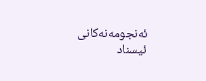ئەنجومەنەكانى ئیسناد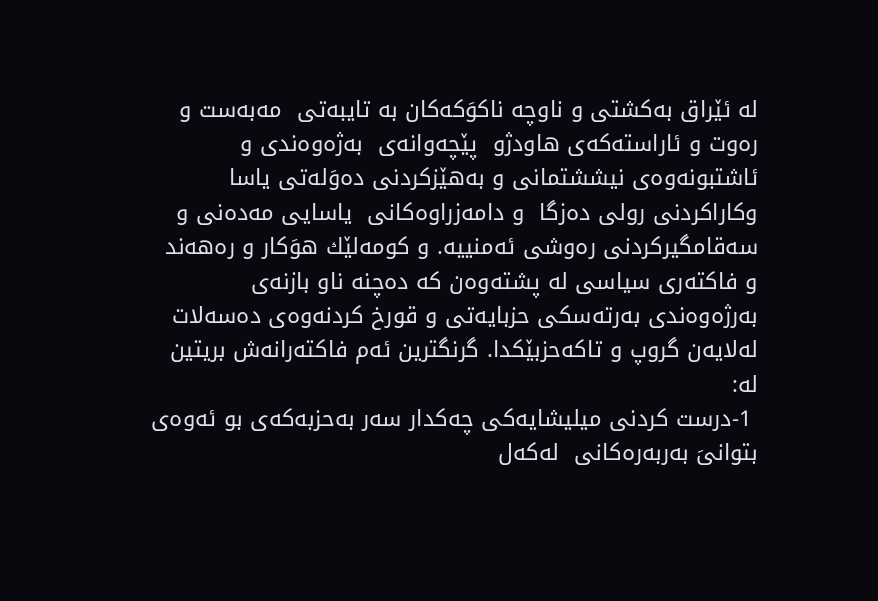لە ئێراق بەكشتى و ناوچە ناكوَكەكان بە تایبەتى  مەبەست و رەوت و ئاراستەكەى هاودژو  پێچەوانەى  بەژەوەندى و ئاشتبونەوەى نیششتمانى و بەهێزكردنى دەوَلەتى یاسا وكاراكردنى رولى دەزگا  و دامەزراوەكانى  یاسایى مەدەنی و سەقامگیركردنى رەوشى ئەمنییە. و كومەلێك هوَكار و رەهەند و فاكتەرى سیاسى لە پشتەوەن كە دەچنە ناو بازنەى بەرژەوەندى بەرتەسكى حزبایەتى و قورخ كردنەوەى دەسەلات لەلایەن گروپ و تاكەحزبێكدا. گرنگترین ئەم فاكتەرانەش بریتین لە:
 1-درست كردنى میلیشایەكى چەكدار سەر بەحزبەكەى بو ئەوەى بتوانىَ بەربەرەكانى  لەكەل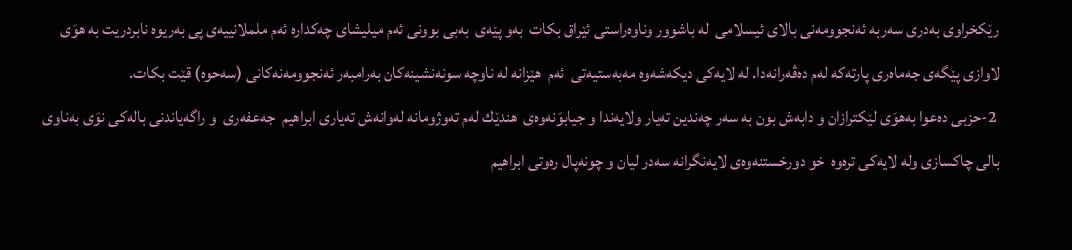رێكخراوى بەدرى سەربە ئەنجوومەنى بالاى ئیسلامى  لە باشوور وناوەراستى ئێراق بكات  بەو پێەى  بەبى بوونى ئەم میلیشای چەكدارە ئەم ململانییەى پى بەریوە نابردریت بە هوَى لاوازى پێگەى جەماەرى پارتەكە لەم دەڤەرانەدا. لە لایەكى دیكەشەوە مەبەستیەتى  ئەم  هێزانە لە ناوچە سونەنشینەكان بەرامبەر ئەنجوومەنەكانى (سەحوە) قێت بكات.
 2-حزبى دەعوا بەهوَى لێكترازان و دابەش بون بە سەر چەندین تەیار ولایەندا و جیابوَنەوەى  هندێك لەم تەوژومانە لەوانەش تەیارى ابراهیم  جەعفەرى  و راگەیاندنى بالەكى نوَى بەناوى بالى چاكسازى ولە لایەكى ترەوە  خو دورخستنەوەى لایەنگرانە سەدر لیان و چونەپال رەوتى ابراهیم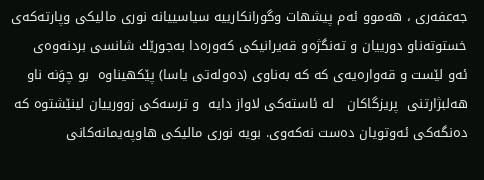جەعفەرى ، هەموو ئەم پیشهات وگورانكارییە سیاسییانە نورى مالیكى وپارتەكەى خستوتەناو دورییان و تەنگژەو قەیرانیكى كەورەدا بەجورێك شانسى بردنەوەى ئەو لێست و قەوارەیەى كە كە بەناوى (دەولەتى یاسا) پێكهیناوە  بو چوَنە ناو   هەلبژارتنى  پریزگاكان   لە ئاستەكى لاواز دایە  و ترسەكى زوورییان لینێشتوە كە دەنگەكی ئەوتویان دەست نەكەوى. بویە نورى مالیكى هاوپەیمانەكانى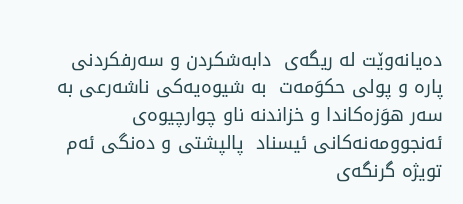دەیانەوێت لە ریگەى  دابەشكردن و سەرفكردنى پارە و پولى حكوَمەت  بە شیوەیەكى ناشەرعى بە سەر هوَزەكاندا و خزاندنە ناو چوارچیوەى ئەنجوومەنەكانى ئیسناد  پالپشتى و دەنگى ئەم  تویژە گرنگەى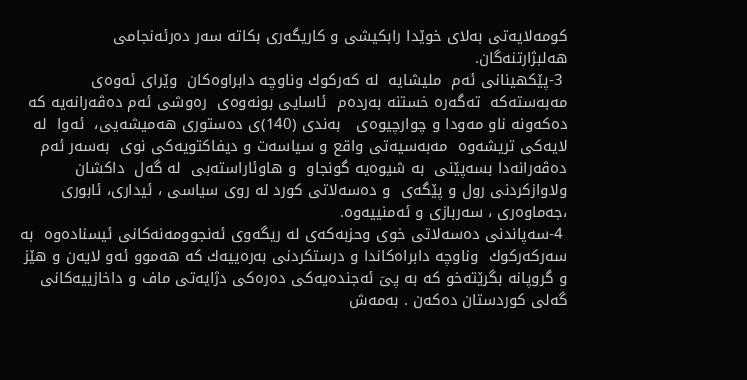كومەلایەتى بەلاى خوێدا رابكیشى و كاریگەرى بكاتە سەر دەرئەنجامى هەلبژارتنەگان.
 3-پێكهینانى ئەم  ملیشایە  لە كەركوك وناوچە دابراوەكان  وێراى ئەوەى مەبەستەكە  تەگەرە خستنە بەردەم  ئاسایى بونەوەى  رەوشى ئەم دەڤەرانەیە كە دەكەونە ناو مەودا و چوارچیوەى   بەندى (140)ى دەستورى هەمیشەیى،  ئەوا  لە لایەكى تریشەوە  مەبەسیەتى واقع و سیاسەت و دیفاكتویەكى نوى  بەسەر ئەم دەڤەرانەدا بسەپێنى  بە شیوەیە گونجاو  و هاوئاراستەبى  لە گەل  داكشان ولاوازكردنى رول و پێگەى  و دەسەلاتى كورد لە روی سیاسى ، ئیدارى، ئابورى ،جەماوەرى ، سەربازى و ئەمنییەوە.
 4-سەپاندنى دەسەلاتى خوى وحزبەكەى لە ریگەوى ئەنجوومەنەكانى ئیسنادەوە  بە سەركەركوك  وناوچە دابراەكاندا و درستكردنى بەرەییەك كە هەموو ئەو لایەن و هێز و گروپانە بگرێتەخو كە بە پىَ ئەجندەیەكى دەرەكى دژایەتى ماف و داخازییەكانى  گەلى كوردستان دەكەن . بەمەش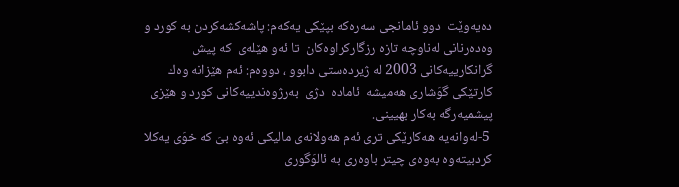دەیەوێت  دوو ئامانجى سەرەكە بپێكى یەكەم: پاشەكشەكردن بە كورد و وەدەرنانى لەناوچە تازە رزگاركراوەكان  تا ئەو هێلەى  كە پیش گرانكارییەكانى 2003 لە ژیردەستى دابوو ، دووەم: ئەم هێزانە وەك كارتێكى گوَشارى هەمیشە  ئامادە  دژى  بەرژوەندییەكانى كورد و هێزى پیشمیەرگە بەكار بهیینى.
 5-لەوانەیە هەكارێكى ترى ئەم هەولانەى مالیكى ئەوە بىَ كە خوَى یەكلا كردبیتەوە بەوەى چیتر باوەرى بە ئالوَگورى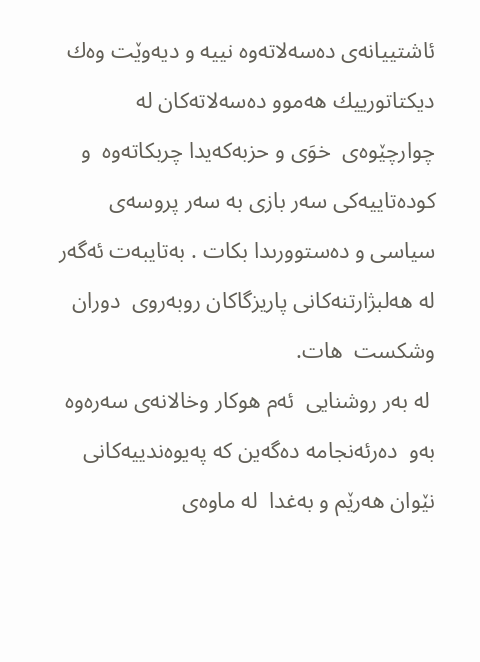ئاشتییانەى دەسەلاتەوە نییە و دیەوێت وەك دیكتاتورییك هەموو دەسەلاتەكان لە چوارچێوەى  خوَى و حزبەكەیدا چربكاتەوە  و كودەتاییەكى سەر بازى بە سەر پروسەى سیاسى و دەستوورىدا بكات . بەتایبەت ئەگەر  لە هەلبژارتنەكانى پاریزگاكان روبەروى  دوران وشكست  هات.
 لە بەر روشنایی  ئەم هوكار وخالانەى سەرەوە بەو  دەرئەنجامە دەگەین كە پەیوەندییەكانى نێوان هەرێم و بەغدا  لە ماوەى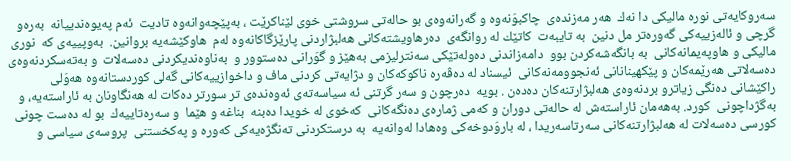سەروكایەتى نورە مالیكى دا نەك  هەر مەزندەى  چاكبوَنەوە و گەرانەوەى بو حالەتى سروشتى خوى لێناكرێت ، بەپێچەوانەوە تادیت  ئەم پەیوەندییانە  بەرەو گرچى و ئالەزییەكى گەورەتر مل دنین  بە تایبەت  كاتێك لە روانگەى  دەرهاویشتەكانى هەلبژاردنى پارێزگاكانەوە لەم  هاوكێشەیە بروانین.  بەوپییەى كە  نورى مالیكى و هاوپەیمانەكانى  بە بانگەشەكردن بوو  دامەزاندنى دەولەتێكى سەنترلیزمى بەهێز و گوَرانى دەستوور و  بەناوەندیكردنى دەسەلات  و بەتەسكردنەوەى دەسەلاتى هەرێمەكان و پێكهینانانى ئەنجوومەنەكانى  ئیسناد لە دەڤەرە ناكوكەكان و دژایەتى كردنى ماف و داخوازییەكانى گەلى كوردستانەوە هەوَلى راكێشانى دەنگى زیاترو بردنەوەى هەلبژارتنەكان دەدەن . بویە  دەرچون و سەر گرتنى ئە سیاسەتەى ئەوەندەى تر سورتر دەكات لە هەنگاونان بە ئاراستەیە، و  بەگژداچونى  كورد. بەهەمان ئاراستەش لە حالەتى دوران و كەمى ژمارەى دەنگەكانى  كەخوى لە خویدا دەبنە  بناغە و هێما  و سەرەتاییەك  بو لە دەست چونى كورسى دەسەلات لە هەلبژارتنەكانى سەرتاسەریدا ، لە باروَدوخەكى وەهادا لەوانەیە  بە درستكردنى تەنگژەیەكى كەورە و پەكخستنى  پروسەى سیاسى و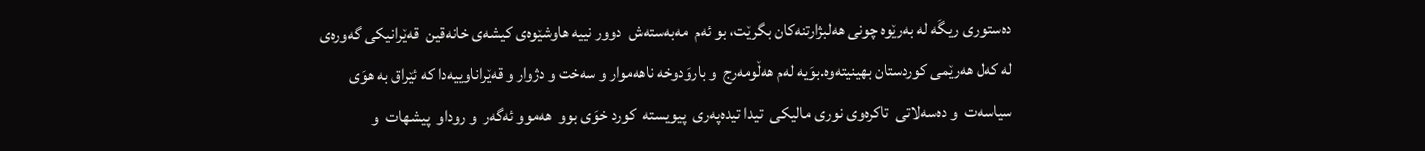دەستورى ریگَە لە بەرێوە چونى هەلبژارتنەكان بگرێت، بو ئەم  مەبەستەش  دوور نییە هاوشێوەى كیشەى خانەقین  قەێرانیكى گەورەى لە كەل هەرێمى كوردستان بهینیتەوە.بوَیە لەم هەڵومەرج  و باروَدوخە ناهەموار و سەخت و دژوار و قەێراناوییەدا كە ئێراق بە هوَى  سیاسەت  و دەسەلاتى  تاكرەوى نورى مالیكى  تیدا تیدەپەرى  پیویستە  كورد خوَى بوو  هەموو ئەگەر  و روداو  پیشهات  و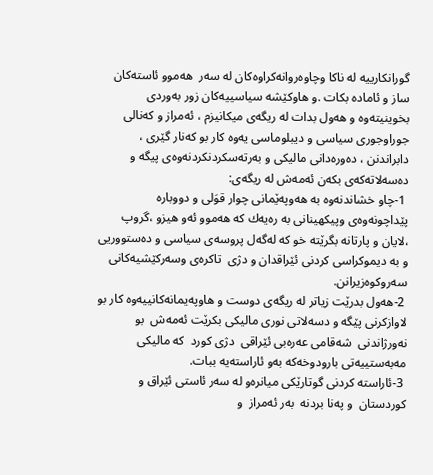گورانكارییە لە ناكا وچاوەروانەكراوەكان لە سەر  هەموو ئاستەكان  ساز و ئامادە بكات .و هاوكێشە سیاسییەكان زور بەوردى بخوینیتەوە و هەول بدات لە ریگەى میكانیزم ، ئەمراز و كەنالى جوراوجورى سیاسى و دیبلوماسی یەوە كار بو كەنار گێرى ، دابراندنن ، دەورەدانى مالیكى و بەرتەسكردنكردنەوەى پیگە و دەسەلاتەكەى بكەن ئەمەش لە ریگەى:
 1-چاو خشاندنەوە بە هەوپەێمانى چوار قوَلى و دووبارە پێداچونەوەى وپیكهینانى بە رەیەك كە هەموو ئەو هیزو ،گروپ ،لایان و پارتانە بگرێتە خو كە لەگەل پروسەى سیاسى و دەستووریى  و بە دیموكراسى كردنى ئێراقدان و دژى  تاكرەى وسەركێشیەكانى سەروكوەزیرانن.
 2-هەول بدرێت زیاتر لە ریگەى دوست و هاوپەیمانەكانییەوە كار بو لاوازكرنى پێگە و دسەلاتى نورى مالیكى بكرێت ئەمەش  بو نەورژاندنى  شەقامى عەرەبى ئێراقى  دژى كورد  كە مالیكى مەبەستییەتى بارودوخەكە بەو ئاراستەیە ببات.
 3-ئاراستە كردنى گوتارێكى میانرەو لە سەر ئاستى ئێراق و كوردستان  و پەنا بردنە  بەر ئەمراز  و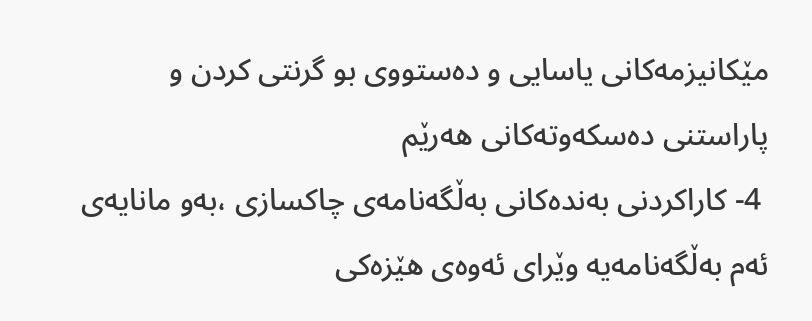مێكانیزمەكانى یاسایى و دەستووى بو گرنتى كردن و پاراستنى دەسكەوتەكانى هەرێم
 4- كاراكردنى بەندەكانى بەڵگەنامەى چاكسازى ،بەو مانایەى ئەم بەڵگەنامەیە وێراى ئەوەى هێزەكى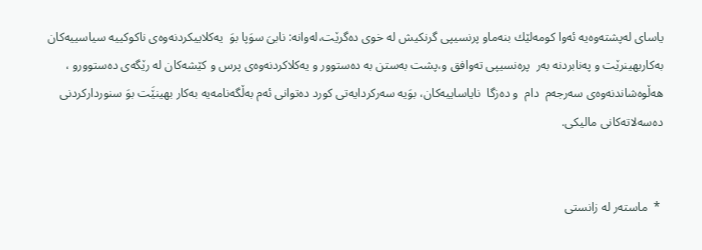یاساى لەپشتەوەیە ئەوا كومەلێك بنەماو پرنسیپى گرنكیش لە خوى دەگرێت،لەوانە: نابىَ سوَپا بوَ  یەكلاییكردنەوەى ناكوكییە سیاسییەكان بەكاربهینرێت و پەنابردنە بەر  پرەنسیپى تەوافق و،پشت بەستن بە دەستوور و یەكلاكردنەوەى پرس و كێشەكان لە رێگەى دەستوورو ، هەڵوەشاندنەوەی سەرجەم  دام  و دەزگا  نایاساییەكان، بوَیە سەركردایەتى كورد دەتوانى ئەم بەڵگەنامەیە بەكار بهینێَت بوَ سنورداركردنى دەسەلاتەكانى مالیكى.


 *  ماستەر لە زانستى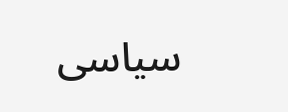سیاسى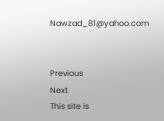Nawzad_81@yahoo.com


Previous
Next
This site is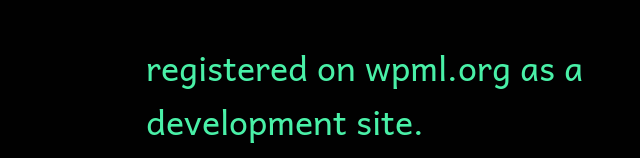registered on wpml.org as a development site.